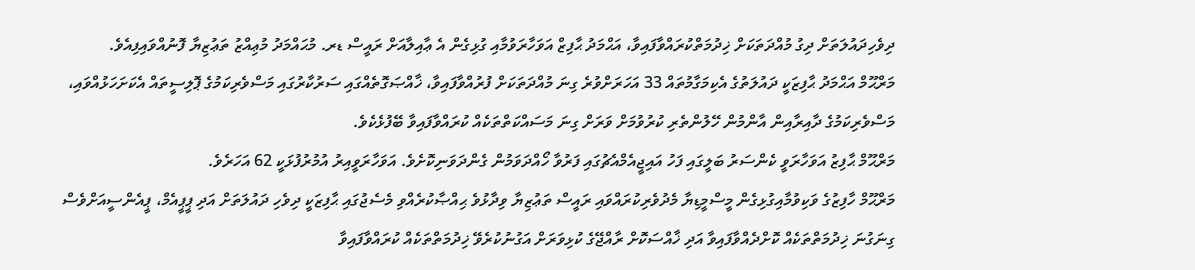ދިވެހިދައުލަތަށް ދިގު މުއްދަތަކަށް ޚިދުމަތްކުރައްވާފައިވާ، އަޙްމަދު ޙާފިޒް އަވަހާރަވުމާއި ގުޅިގެން އެ ޢާއިލާއަށް ރައީސް ޑރ. މުޙައްމަދު މުޢިއްޒު ތަޢުޒިޔާ ފޮނުއްވައިފިއެވެ.
މަރްޙޫމް އަޙްމަދު ޙާފިޒަކީ ދައުލަތުގެ އެކިމަގާމުތައް 33 އަހަރަށްވުރެ ގިނަ މުއްދަތަކަށް ފުރުއްވާފައިވާ، ޚާއްޞަގޮތެއްގައި ސަރުކާރުގައި މަސްވެރިކަމުގެ ޕޮލިސީތައް އެކަށަހަޅުއްވައި، މަސްވެރިކަމުގެ ދާއިރާއިން އާންމުން ހޭލުންތެރި ކުރުވުމަށް ވަރަށް ގިނަ މަސައްކަތްތަކެއް ކުރައްވާފައިވާ ބޭފުޅެކެވެ.
މަރްޙޫމް ޙާފިޒު އަވަހާރަވީ ކެންސަރު ބަލީގައި ފަހު އައިޖީއެމްއެޗުގައި ފަރުވާ ހޯއްދަވަމުން ގެންދަވަނިކޮށެވެ. އަވަހާރަވީއިރު އުމުރުފުޅަކީ 62 އަހަރެވެ.
މަރްޙޫމް ހާފިޒުގެ ވަކިވުމާއިގުޅިގެން މީސްމީޑިޔާ މެދުވެރިކުރައްވައި ރައީސް ތަޢުޒިޔާ ވިދާޅުވެ ޙިއްޞާކުރެއްވި މެސެޖުގައި ޙާފިޒަކީ ދިވެހި ދައުލަތަށް އަދި ޕީޕީއެމް، ޕީއެންސީއަށްވެސް ގިނަގުނަ ޚިދުމަތްތަކެއް ކޮށްދެއްވާފައިވާ އަދި ޚާއްސަކޮށް ރާއްޖޭގެ ކުޅިވަރަށް އަގުނުކުރެވޭ ޚިދުމަތްތަކެއް ކުރައްވާފައިވާ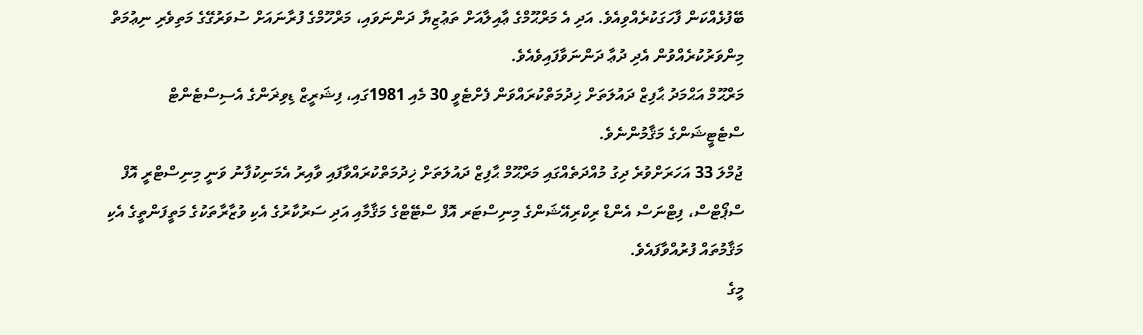ބޭފުޅެއްކަން ފާހަގަކުރެއްވިއެވެ. އަދި އެ މަރްޙޫމްގެ ޢާއިލާއަށް ތަޢުޒިޔާ ދަންނަވައި، މަރްހޫމްގެ ފުރާނައަށް ސުވަރުގޭގެ މަތިވެރި ނިޢުމަތް މިންވަރުކުރެއްވުން އެދި ދުޢާ ދަންނަވާފައިވެއެވެ.
މަރްޙޫމް އަޙްމަދު ޙާފިޒް ދައުލަތަށް ޚިދުމަތްކުރައްވަން ފެށްޓެވީ 30 މެއި 1981ގައި، ފިޝަރީޒް ޑިވިޜަންގެ އެސިސްޓެންޓް ސްޓެޓީޝަންގެ މަޤާމުންނެވެ.
ޖުމްލަ 33 އަހަރަށްވުރެ ދިގު މުއްދަތެއްގައި މަރްޙޫމް ޙާފިޒް ދައުލަތަށް ޚިދުމަތްކުރައްވާފައި ވާއިރު އެމަނިކުފާނު ވަނީ މިނިސްޓްރީ އޮފް ސްޕޯޓްސް، ފިޓްނަސް އެންޑް ރިކްރިއޭޝަންގެ މިނިސްޓަރ އޮފް ސްޓޭޓްގެ މަޤާމާއި އަދި ސަރުކާރުގެ އެކި ވުޒާރާތަކުގެ މަތީފަންތީގެ އެކި މަޤާމުތައް ފުރުއްވާފައެވެ.
މީގެ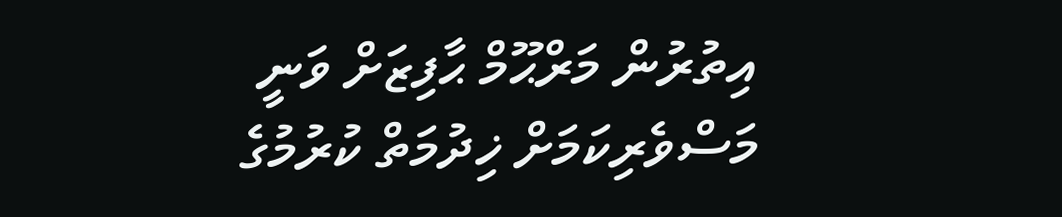އިތުރުން މަރްޙޫމް ޙާފިޒަށް ވަނީ މަސްވެރިކަމަށް ޚިދުމަތް ކުރުމުގެ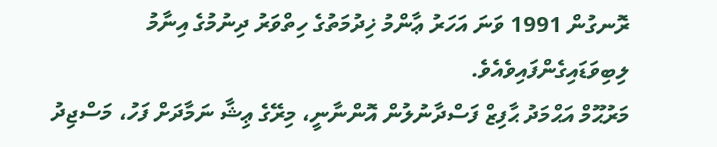ރޮނގުން 1991 ވަނަ އަހަރު ޢާންމު ޚިދުމަތުގެ ހިތްވަރު ދިނުމުގެ އިނާމު ލިބިވަޑައިގެންފައިވެއެވެ.
މަރުޙޫމް އަޙްމަދު ޙާފިޒް ފަސްދާނުލުން އޮންނާނީ، މިރޭގެ ޢިޝާ ނަމާދަށް ފަހު، މަސްޖިދު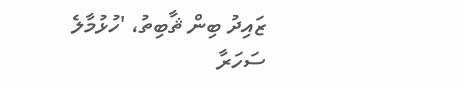ޒައިދު ބިން ޘާބިތު، 'ހުޅުމާލެ ސަހަރާ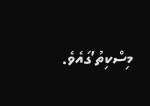މިސްކިތު’ގައެވެ.